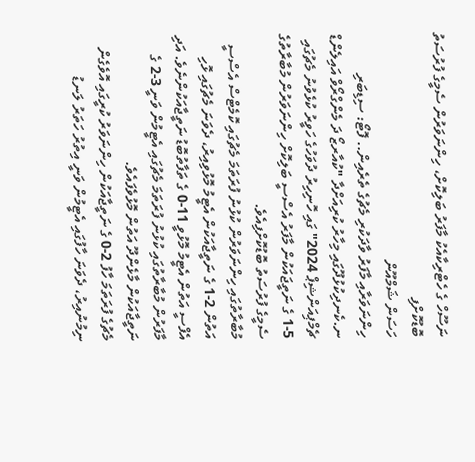ނަސޫހް ގެ ހެޓްރިކާއެކު މާފަރު ބަލިކޮށް، ހިންނަވަރުން ސެމީގެ ފުރުސަތު ބޮޑުކޮށްފި
ހަސަން ޝަމްއޫން
ހިންނަވަރާއި މާފަރު ވާދަކުރި މެޗުގެ ތެރެއިން.. ފޮޓޯ: ސިޑިބަރި
ނ.ކެނދިކުޅުދޫގައި މިހާރު ކުރިއަށްދާ "ކުއާރޒޯ ދަ މެންގްރޯވް އައިލެންޑް ޗެމްޕިއަންޝިޕް 2024" ގައި ހޮނިހިރު ދުވަހުގެ ހަވީރު ކުޅެވުނު މެޗުގައި 5-1 ގެ ނަތީޖައަކުން މާފަރު އެސްސީ ބަލިކޮށް ހިންނަވަރުން މުބާރާތުގެ ސެމީގެ ފުރުސަތު ބޮޑުކޮށްފިއެވެ.
މުބާރާތުގައި ހިންނަވަރުން ކުޅުނު ފުރަތަމަ މެޗުގައި ކޮމެޓްސް އެސްސީ އަތުން 2-1 ގެ ނަތީޖާއަކުން އެޓީމު މޮޅުވިއިރު، ދެވަނަ މެޗުގައި ޅޮހި އެފްސީ އަތުން އެޓީމު މޮޅުވީ 11-0 ގެ ތަފާތުބޮޑު ނަތީޖާއަކުންނެވެ. އަދި މާފަރުން މުބާރާތުގައި ކުޅުނު ފުރަތަމަ މެޗުގައި އެޓީމުން ވަނީ 3-2 ގެ ނަތީޖާއަކުން މާޅެންދޫ އަތުން މޮޅުވެފައެވެ.
މެޗުގެ ފުރަތަމަ ހާފު 2-0 ގެ ނަތީޖާއަކުން ހިންނަވަރު ކުރީގައި އޮވެގެން ނިމުނުއިރު، ދެވަނަ ހާފުގައި އެޓީމުން ވަނީ އިތުރު ހަތަރު ލަނޑު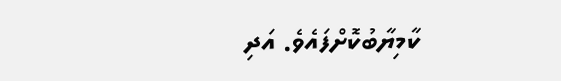ކާމިޔާބުކޮށްފައެވެ. އަދި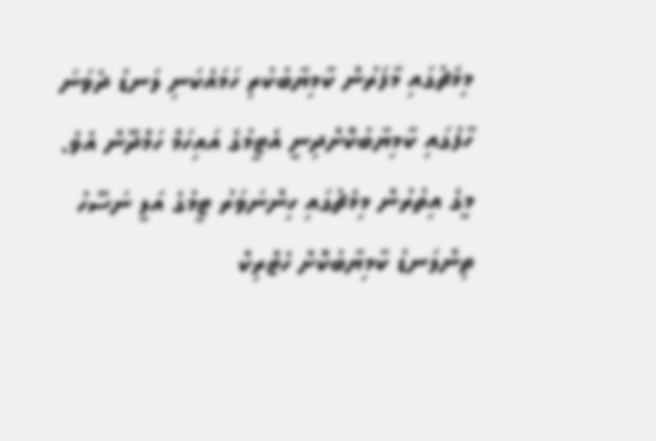މިމެޗުގައި މާފަރުން ކާމިޔާބުކުރި ހަމައެކަނި ލަނޑު ދެވަނަ ހާފުގައި ކާމިޔާބުކޮށްދިނީ އެޓީމުގެ އައިހަމް ހަމްދޫން އެވެ.
މީގެ އިތުރުން މިމެޗުގައި ހިންނަވަރު ޓީމުގެ އަލީ ނަސޫހު ތިންލަނޑު ކާމިޔާބުކޮށް ހެޓްރިކް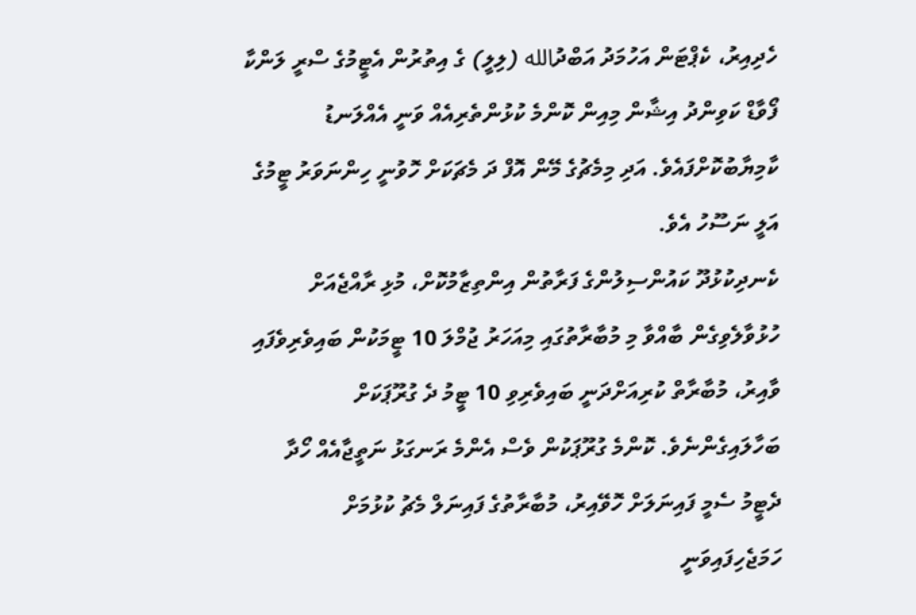ހެދިއިރު، ކެޕްޓަން އަހުމަދު އަބްދުالله (ލިލީ) ގެ އިތުރުން އެޓީމުގެ ސްރީ ލަންކާ ފޯވާޑް ކަވިންދު އިޝާން މިއިން ކޮންމެ ކުޅުންތެރިއެއް ވަނީ އެއްލަނޑު ކާމިޔާބުކޮށްފައެވެ. އަދި މިމެޗުގެ މޭން އޮފް ދަ މެޗަކަށް ހޮވުނީ ހިންނަވަރު ޓީމުގެ އަލީ ނަސޫހު އެވެ.
ކެނދިކުޅުދޫ ކައުންސިލުންގެ ފަރާތުން އިންތިޒާމުކޮށް، މުޅި ރާއްޖެއަށް ހުޅުވާލެވިގެން ބާއްވާ މި މުބާރާތުގައި މިއަހަރު ޖުމްލަ 10 ޓީމަކުން ބައިވެރިވެފައި ވާއިރު، މުބާރާތް ކުރިއަށްދަނީ ބައިވެރިވި 10 ޓީމު ދެ ގުރޫޕަކަށް ބަހާލައިގެންނެވެ. ކޮންމެ ގުރޫޕަކުން ވެސް އެންމެ ރަނގަޅު ނަތީޖާއެއް ހޯދާ ދެޓީމު ސެމީ ފައިނަލަށް ހޮވޭއިރު، މުބާރާތުގެ ފައިނަލް މެޗު ކުޅުމަށް ހަމަޖެހިފައިވަނީ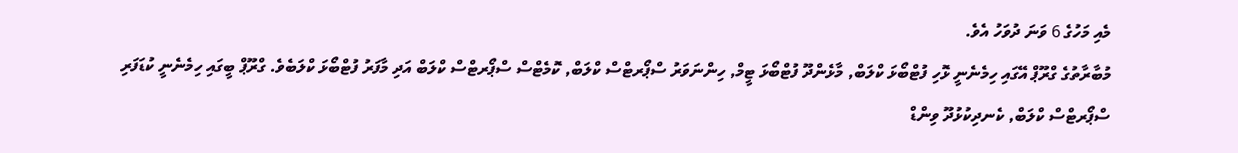މެއި މަހުގެ 6 ވަނަ ދުވަހު އެވެ.
މުބާރާތުގެ ގްރޫޕް އޭގައި ހިމެނެނީ ޅޮހި ފުޓްބޯޅަ ކްލަބް, މާޅެންދޫ ފުޓްބޯޅަ ޓީމް, ހިންނަވަރު ސްޕޯރޓްސް ކްލަބް, ކޮމެޓްސް ސްޕޯރޓްސް ކްލަބް އަދި މާފަރު ފުޓްބޯޅަ ކްލަބެވެ. ގްރޫޕް ބީގައި ހިމެނެނީ ކުޑަފަރި ސްޕޯރޓްސް ކްލަބް, ކެނދިކުޅުދޫ ވިންޑް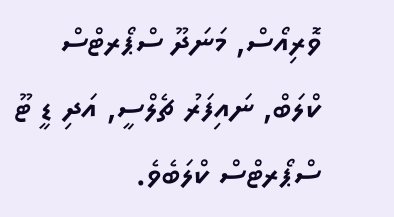ވޮރިއޯސް, މަނަދޫ ސްޕޯރޓްސް ކްލަބް, ނައިފަރު ޗެލްސީ, އަދި ޑީ ޓޫ ސްޕޯރޓްސް ކްލަބެވެ.